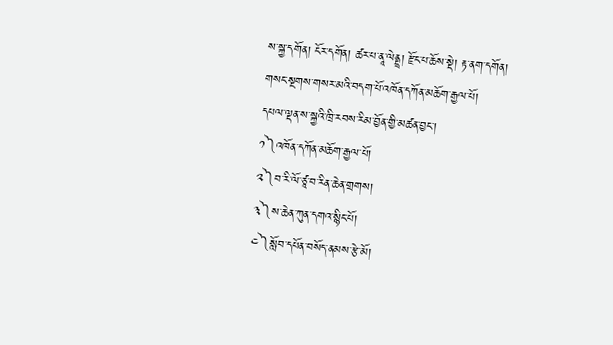ས་སྐྱ་དགོན། ངོར་དགོན། ཚར་པ་ནཱ་ལེནྡྲ། རྫོང་པ་ཆོས་སྡེ། རྟ་ནག་དགོན།
གསང་སྔགས་གསར་མའི་བདག་པོ་འཁོན་དཀོན་མཆོག་རྒྱལ་པོ།
དཔལ་ལྡན་ས་སྐྱའི་ཁྲི་རབས་རིམ་བྱོན་གྱི་མཚན་བྱང་།
༡༽འཁོན་དཀོན་མཆོག་རྒྱལ་པོ།
༢༽བ་རི་ལོ་ཙཱ་བ་རིན་ཆེན་གྲགས།
༣༽ས་ཆེན་ཀུན་དགའ་སྙིང་པོ།
༤༽སློབ་དཔོན་བསོད་ནམས་རྩེ་མོ།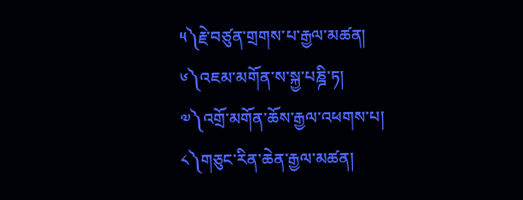༥༽རྗེ་བཙུན་གྲགས་པ་རྒྱལ་མཚན།
༦༽འཇམ་མགོན་ས་སྐྱ་པཎྜི་ཏ།
༧༽འགྲོ་མགོན་ཆོས་རྒྱལ་འཕགས་པ།
༨༽གཅུང་རིན་ཆེན་རྒྱལ་མཚན།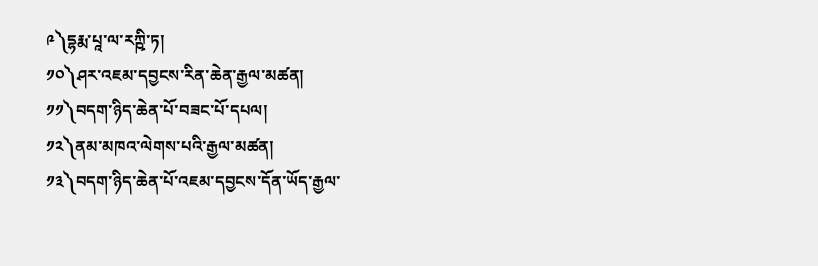༩༽དྷརྨ་པཱ་ལ་རཀྵི་ཏ།
༡༠༽ཤར་འཇམ་དབྱངས་རིན་ཆེན་རྒྱལ་མཚན།
༡༡༽བདག་ཉིད་ཆེན་པོ་བཟང་པོ་དཔལ།
༡༢༽ནམ་མཁའ་ལེགས་པའི་རྒྱལ་མཚན།
༡༣༽བདག་ཉིད་ཆེན་པོ་འཇམ་དབྱངས་དོན་ཡོད་རྒྱལ་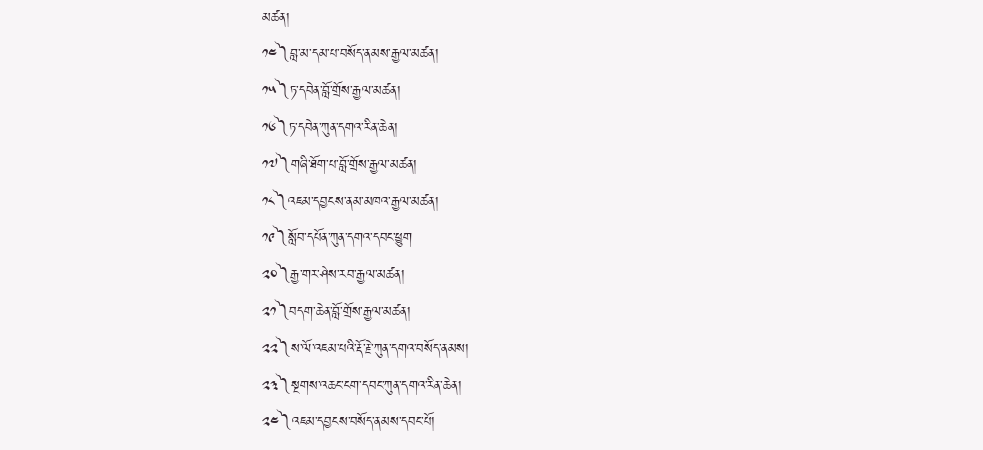མཚན།
༡༤༽བླ་མ་དམ་པ་བསོད་ནམས་རྒྱལ་མཚན།
༡༥༽ཏ་དབེན་བློ་གྲོས་རྒྱལ་མཚན།
༡༦༽ཏ་དབེན་ཀུན་དགའ་རིན་ཆེན།
༡༧༽གཞི་ཐོག་པ་བློ་གྲོས་རྒྱལ་མཚན།
༡༨༽འཇམ་དབྱངས་ནམ་མཁའ་རྒྱལ་མཚན།
༡༩༽སློབ་དཔོན་ཀུན་དགའ་དབང་ཕྱུག
༢༠༽རྒྱ་གར་ཤེས་རབ་རྒྱལ་མཚན།
༢༡༽བདག་ཆེན་བློ་གྲོས་རྒྱལ་མཚན།
༢༢༽ས་ལོ་འཇམ་པའི་རྡོ་རྗེ་ཀུན་དགའ་བསོད་ནམས།
༢༣༽སྔགས་འཆང་ངག་དབང་ཀུན་དགའ་རིན་ཆེན།
༢༤༽འཇམ་དབྱངས་བསོད་ནམས་དབང་པོ།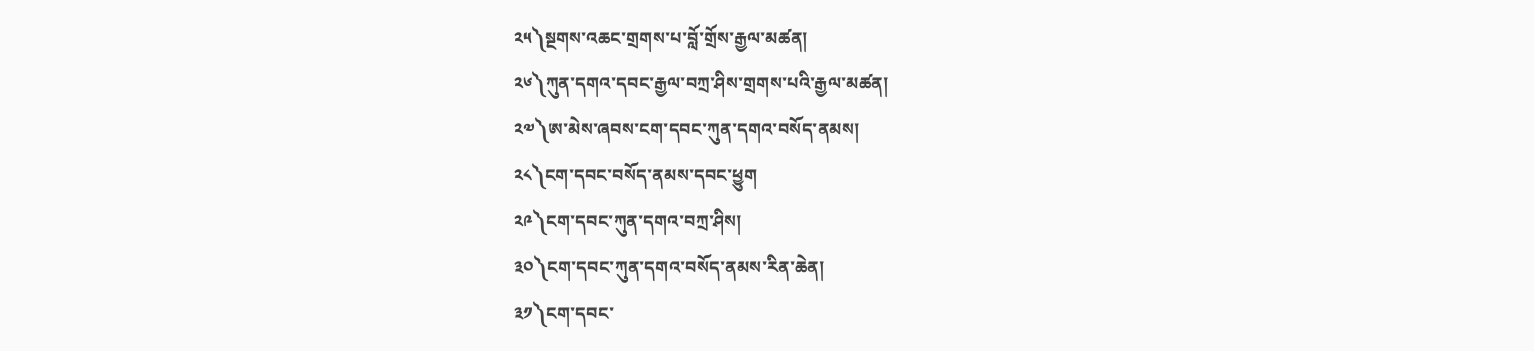༢༥༽སྔགས་འཆང་གྲགས་པ་བློ་གྲོས་རྒྱལ་མཚན།
༢༦༽ཀུན་དགའ་དབང་རྒྱལ་བཀྲ་ཤིས་གྲགས་པའི་རྒྱལ་མཚན།
༢༧༽ཨ་མེས་ཞབས་ངག་དབང་ཀུན་དགའ་བསོད་ནམས།
༢༨༽ངག་དབང་བསོད་ནམས་དབང་ཕྱུག
༢༩༽ངག་དབང་ཀུན་དགའ་བཀྲ་ཤིས།
༣༠༽ངག་དབང་ཀུན་དགའ་བསོད་ནམས་རིན་ཆེན།
༣༡༽ངག་དབང་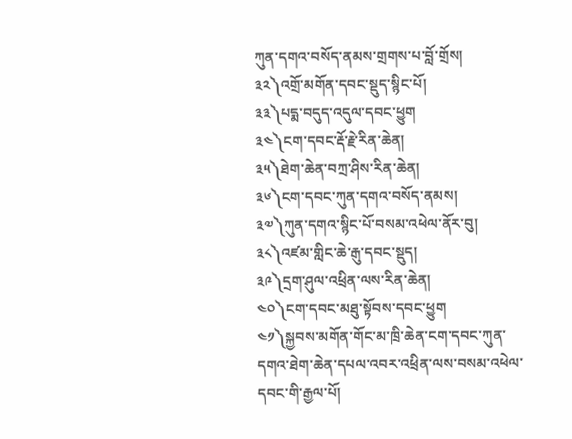ཀུན་དགའ་བསོད་ནམས་གྲགས་པ་བློ་གྲོས།
༣༢༽འགྲོ་མགོན་དབང་སྡུད་སྙིང་པོ།
༣༣༽པདྨ་བདུད་འདུལ་དབང་ཕྱུག
༣༤༽ངག་དབང་རྡོ་རྗེ་རིན་ཆེན།
༣༥༽ཐེག་ཆེན་བཀྲ་ཤིས་རིན་ཆེན།
༣༦༽ངག་དབང་ཀུན་དགའ་བསོད་ནམས།
༣༧༽ཀུན་དགའ་སྙིང་པོ་བསམ་འཕེལ་ནོར་བུ།
༣༨༽འཛམ་གླིང་ཆེ་རྒུ་དབང་སྡུད།
༣༩༽དྲག་ཤུལ་འཕྲིན་ལས་རིན་ཆེན།
༤༠༽ངག་དབང་མཐུ་སྟོབས་དབང་ཕྱུག
༤༡༽སྐྱབས་མགོན་གོང་མ་ཁྲི་ཆེན་ངག་དབང་ཀུན་དགའ་ཐེག་ཆེན་དཔལ་འབར་འཕྲིན་ལས་བསམ་འཕེལ་དབང་གི་རྒྱལ་པོ།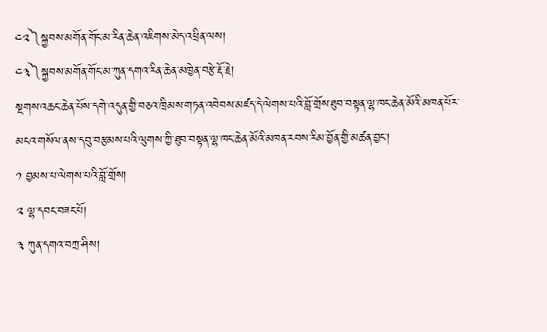༤༢༽སྐྱབས་མགོན་གོང་མ་རིན་ཆེན་འཇིགས་མེད་འཕྲིན་ལས།
༤༣༽སྐྱབས་མགོན་གོང་མ་ཀུན་དགའ་རིན་ཆེན་མཁྱེན་བརྩེ་རྡོ་རྗེ།
སྔགས་འཆང་ཆེན་པོས་དགེ་འདུན་གྱི་བཅའ་ཁྲིམས་གཏན་འབེབས་མཛད་དེ་ལེགས་པའི་བློ་གྲོས་ཐུབ་བསྟན་ལྷ་ཁང་ཆེན་མོའི་མཁན་པོར་མངའ་གསོལ་ནས་དབུ་བརྩམས་པའི་ལུགས་ཀྱི་ཐུབ་བསྟན་ལྷ་ཁང་ཆེན་མོའི་མཁན་རབས་རིམ་བྱོན་གྱི་མཚན་བྱང་།
༡ བྱམས་པ་ལེགས་པའི་བློ་གྲོས།
༢ ལྷ་དབང་བཟང་པོ།
༣ ཀུན་དགའ་བཀྲ་ཤིས།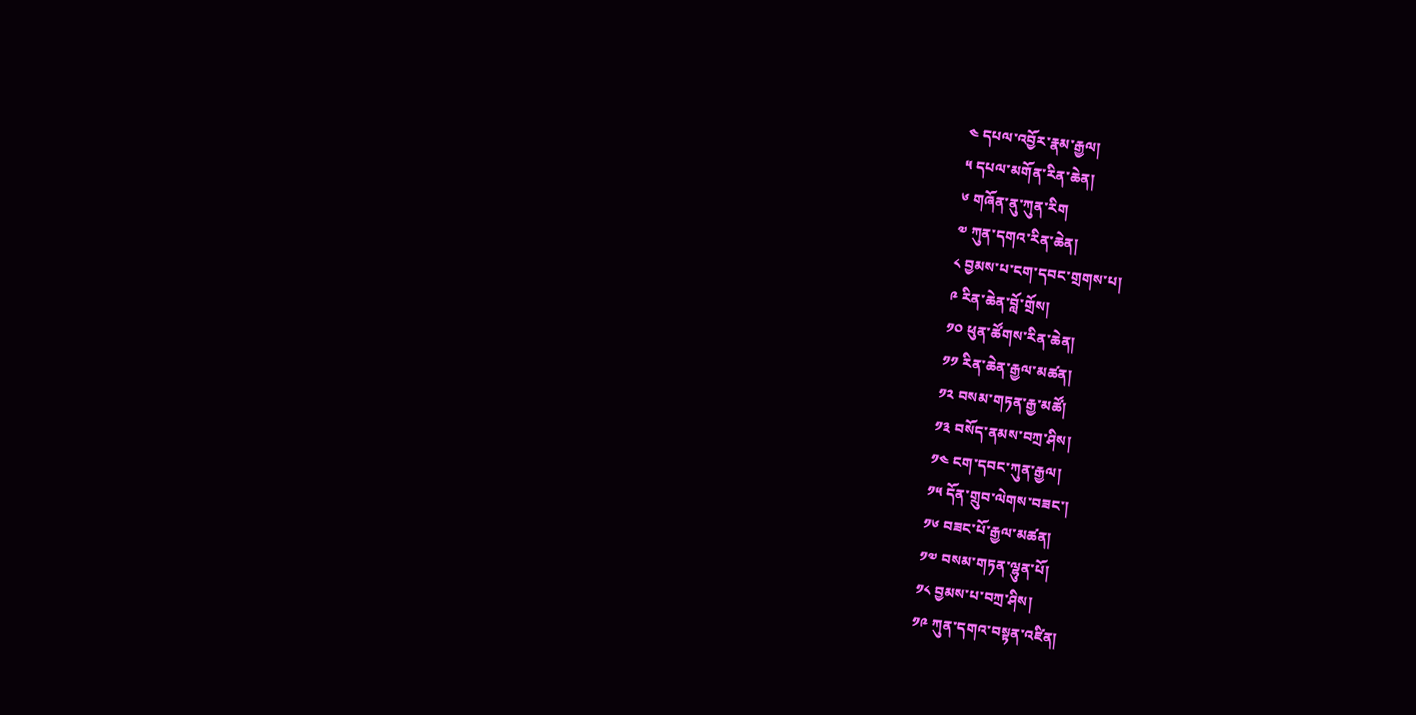༤ དཔལ་འབྱོར་རྣམ་རྒྱལ།
༥ དཔལ་མགོན་རིན་ཆེན།
༦ གཞོན་ནུ་ཀུན་རིག
༧ ཀུན་དགའ་རིན་ཆེན།
༨ བྱམས་པ་ངག་དབང་གྲགས་པ།
༩ རིན་ཆེན་བློ་གྲོས།
༡༠ ཕུན་ཚོགས་རིན་ཆེན།
༡༡ རིན་ཆེན་རྒྱལ་མཚན།
༡༢ བསམ་གཏན་རྒྱ་མཚོ།
༡༣ བསོད་ནམས་བཀྲ་ཤིས།
༡༤ ངག་དབང་ཀུན་རྒྱལ།
༡༥ དོན་གྲུབ་ལེགས་བཟང་།
༡༦ བཟང་པོ་རྒྱལ་མཚན།
༡༧ བསམ་གཏན་ལྷུན་པོ།
༡༨ བྱམས་པ་བཀྲ་ཤིས།
༡༩ ཀུན་དགའ་བསྟན་འཛིན།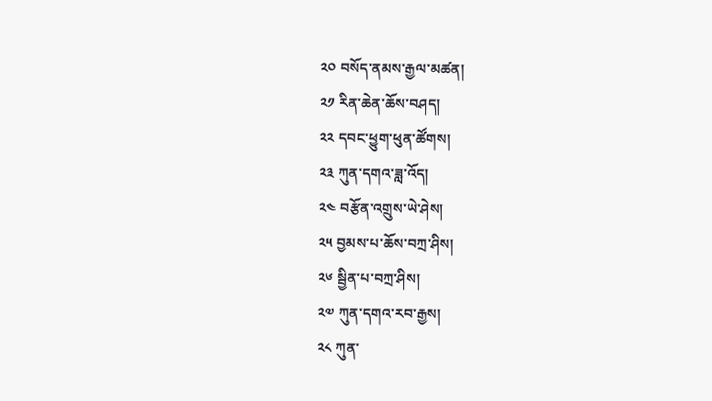༢༠ བསོད་ནམས་རྒྱལ་མཚན།
༢༡ རིན་ཆེན་ཆོས་བཤད།
༢༢ དབང་ཕྱུག་ཕུན་ཚོགས།
༢༣ ཀུན་དགའ་ཟླ་འོད།
༢༤ བརྩོན་འགྲུས་ཡེ་ཤེས།
༢༥ བྱམས་པ་ཆོས་བཀྲ་ཤིས།
༢༦ སྦྱིན་པ་བཀྲ་ཤིས།
༢༧ ཀུན་དགའ་རབ་རྒྱས།
༢༨ ཀུན་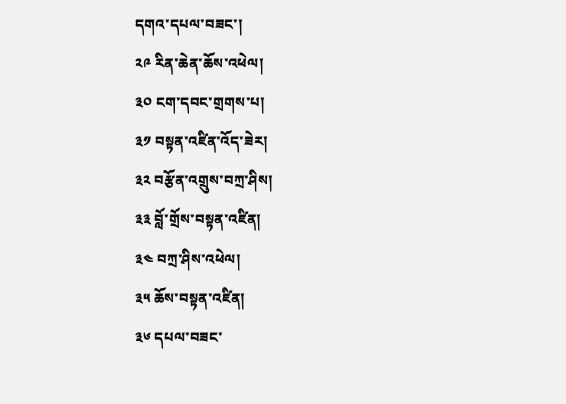དགའ་དཔལ་བཟང་།
༢༩ རིན་ཆེན་ཆོས་འཕེལ།
༣༠ ངག་དབང་གྲགས་པ།
༣༡ བསྟན་འཛིན་འོད་ཟེར།
༣༢ བརྩོན་འགྲུས་བཀྲ་ཤིས།
༣༣ བློ་གྲོས་བསྟན་འཛིན།
༣༤ བཀྲ་ཤིས་འཕེལ།
༣༥ ཆོས་བསྟན་འཛིན།
༣༦ དཔལ་བཟང་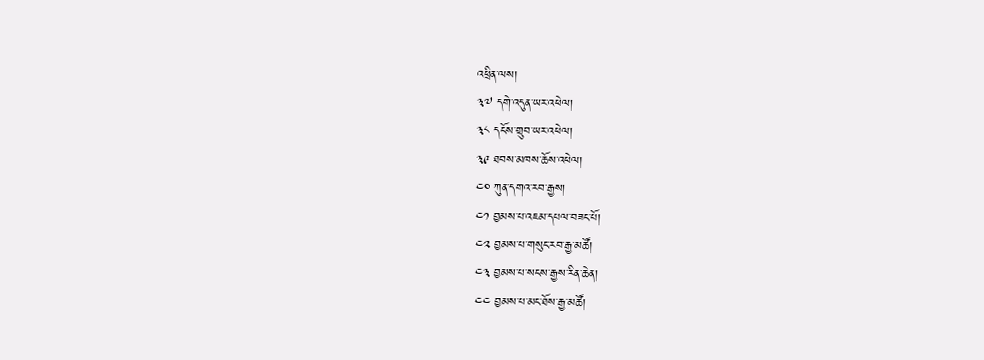འཕྲིན་ལས།
༣༧ དགེ་འདུན་ཡར་འཕེལ།
༣༨ དངོས་གྲུབ་ཡར་འཕེལ།
༣༩ ཐབས་མཁས་ཆོས་འཕེལ།
༤༠ ཀུན་དགའ་རབ་རྒྱས།
༤༡ བྱམས་པ་འཇམ་དཔལ་བཟང་པོ།
༤༢ བྱམས་པ་གསུང་རབ་རྒྱ་མཚོ།
༤༣ བྱམས་པ་སངས་རྒྱས་རིན་ཆེན།
༤༤ བྱམས་པ་མང་ཐོས་རྒྱ་མཚོ།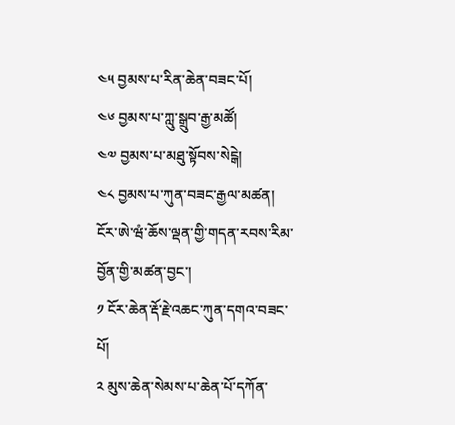༤༥ བྱམས་པ་རིན་ཆེན་བཟང་པོ།
༤༦ བྱམས་པ་ཀླུ་སྒྲུབ་རྒྱ་མཚོ།
༤༧ བྱམས་པ་མཐུ་སྟོབས་སེངྒེ།
༤༨ བྱམས་པ་ཀུན་བཟང་རྒྱལ་མཚན།
ངོར་ཨེ་ཝཾ་ཆོས་ལྡན་གྱི་གདན་རབས་རིམ་བྱོན་གྱི་མཚན་བྱང་།
༡ ངོར་ཆེན་རྡོ་རྗེ་འཆང་ཀུན་དགའ་བཟང་པོ།
༢ མུས་ཆེན་སེམས་པ་ཆེན་པོ་དཀོན་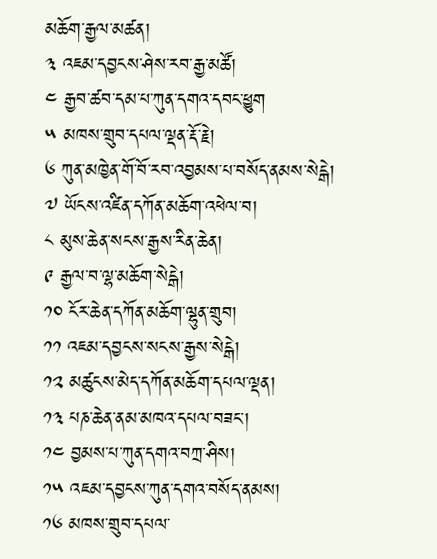མཆོག་རྒྱལ་མཚན།
༣ འཇམ་དབྱངས་ཤེས་རབ་རྒྱ་མཚོ།
༤ རྒྱབ་ཚབ་དམ་པ་ཀུན་དགའ་དབང་ཕྱུག
༥ མཁས་གྲུབ་དཔལ་ལྡན་རྡོ་རྗེ།
༦ ཀུན་མཁྱེན་གོ་བོ་རབ་འབྱམས་པ་བསོད་ནམས་སེངྒེ།
༧ ཡོངས་འཛིན་དཀོན་མཆོག་འཕེལ་བ།
༨ མུས་ཆེན་སངས་རྒྱས་རིན་ཆེན།
༩ རྒྱལ་བ་ལྷ་མཆོག་སེངྒེ།
༡༠ ངོར་ཆེན་དཀོན་མཆོག་ལྷུན་གྲུབ།
༡༡ འཇམ་དབྱངས་སངས་རྒྱས་སེངྒེ།
༡༢ མཚུངས་མེད་དཀོན་མཆོག་དཔལ་ལྡན།
༡༣ པཎ་ཆེན་ནམ་མཁའ་དཔལ་བཟང་།
༡༤ བྱམས་པ་ཀུན་དགའ་བཀྲ་ཤིས།
༡༥ འཇམ་དབྱངས་ཀུན་དགའ་བསོད་ནམས།
༡༦ མཁས་གྲུབ་དཔལ་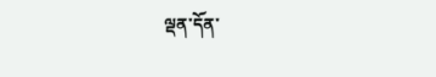ལྡན་དོན་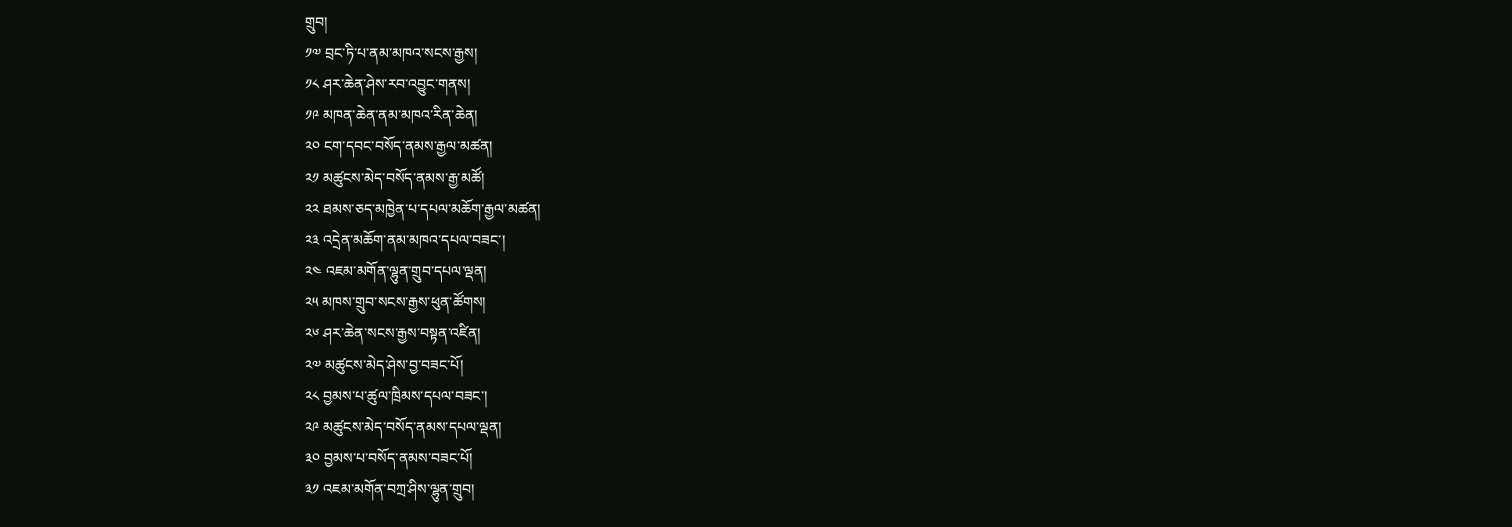གྲུབ།
༡༧ བྲང་ཏི་པ་ནམ་མཁའ་སངས་རྒྱས།
༡༨ ཤར་ཆེན་ཤེས་རབ་འབྱུང་གནས།
༡༩ མཁན་ཆེན་ནམ་མཁའ་རིན་ཆེན།
༢༠ ངག་དབང་བསོད་ནམས་རྒྱལ་མཚན།
༢༡ མཚུངས་མེད་བསོད་ནམས་རྒྱ་མཚོ།
༢༢ ཐམས་ཅད་མཁྱེན་པ་དཔལ་མཆོག་རྒྱལ་མཚན།
༢༣ འདྲེན་མཆོག་ནམ་མཁའ་དཔལ་བཟང་།
༢༤ འཇམ་མགོན་ལྷུན་གྲུབ་དཔལ་ལྡན།
༢༥ མཁས་གྲུབ་སངས་རྒྱས་ཕུན་ཚོགས།
༢༦ ཤར་ཆེན་སངས་རྒྱས་བསྟན་འཛིན།
༢༧ མཚུངས་མེད་ཤེས་བྱ་བཟང་པོ།
༢༨ བྱམས་པ་ཚུལ་ཁྲིམས་དཔལ་བཟང་།
༢༩ མཚུངས་མེད་བསོད་ནམས་དཔལ་ལྡན།
༣༠ བྱམས་པ་བསོད་ནམས་བཟང་པོ།
༣༡ འཇམ་མགོན་བཀྲ་ཤིས་ལྷུན་གྲུབ།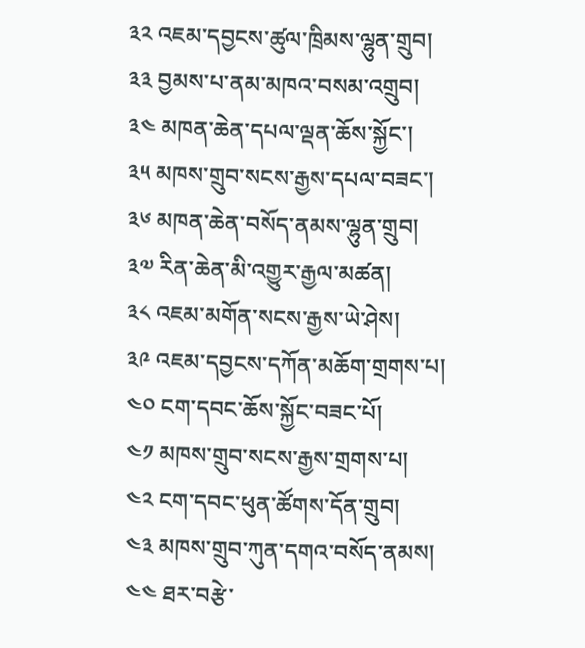༣༢ འཇམ་དབྱངས་ཚུལ་ཁྲིམས་ལྷུན་གྲུབ།
༣༣ བྱམས་པ་ནམ་མཁའ་བསམ་འགྲུབ།
༣༤ མཁན་ཆེན་དཔལ་ལྡན་ཆོས་སྐྱོང་།
༣༥ མཁས་གྲུབ་སངས་རྒྱས་དཔལ་བཟང་།
༣༦ མཁན་ཆེན་བསོད་ནམས་ལྷུན་གྲུབ།
༣༧ རིན་ཆེན་མི་འགྱུར་རྒྱལ་མཚན།
༣༨ འཇམ་མགོན་སངས་རྒྱས་ཡེ་ཤེས།
༣༩ འཇམ་དབྱངས་དཀོན་མཆོག་གྲགས་པ།
༤༠ ངག་དབང་ཆོས་སྐྱོང་བཟང་པོ།
༤༡ མཁས་གྲུབ་སངས་རྒྱས་གྲགས་པ།
༤༢ ངག་དབང་ཕུན་ཚོགས་དོན་གྲུབ།
༤༣ མཁས་གྲུབ་ཀུན་དགའ་བསོད་ནམས།
༤༤ ཐར་བརྩེ་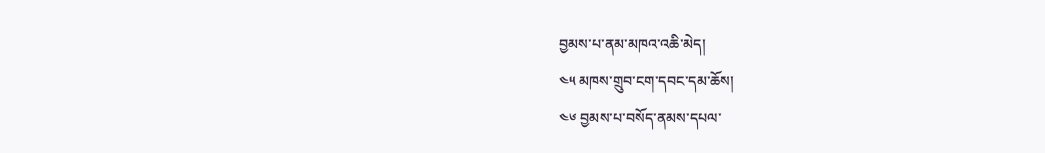བྱམས་པ་ནམ་མཁའ་འཆི་མེད།
༤༥ མཁས་གྲུབ་ངག་དབང་དམ་ཆོས།
༤༦ བྱམས་པ་བསོད་ནམས་དཔལ་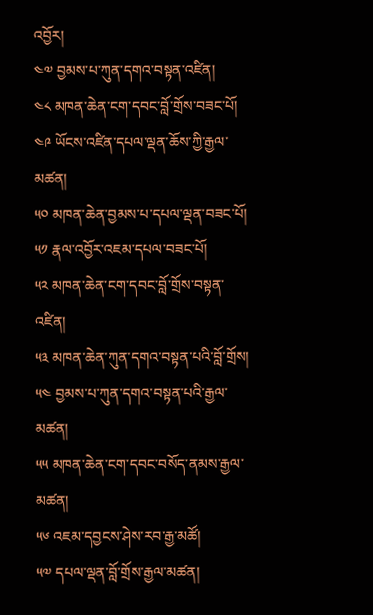འབྱོར།
༤༧ བྱམས་པ་ཀུན་དགའ་བསྟན་འཛིན།
༤༨ མཁན་ཆེན་ངག་དབང་བློ་གྲོས་བཟང་པོ།
༤༩ ཡོངས་འཛིན་དཔལ་ལྡན་ཆོས་ཀྱི་རྒྱལ་མཚན།
༥༠ མཁན་ཆེན་བྱམས་པ་དཔལ་ལྡན་བཟང་པོ།
༥༡ རྣལ་འབྱོར་འཇམ་དཔལ་བཟང་པོ།
༥༢ མཁན་ཆེན་ངག་དབང་བློ་གྲོས་བསྟན་འཛིན།
༥༣ མཁན་ཆེན་ཀུན་དགའ་བསྟན་པའི་བློ་གྲོས།
༥༤ བྱམས་པ་ཀུན་དགའ་བསྟན་པའི་རྒྱལ་མཚན།
༥༥ མཁན་ཆེན་ངག་དབང་བསོད་ནམས་རྒྱལ་མཚན།
༥༦ འཇམ་དབྱངས་ཤེས་རབ་རྒྱ་མཚོ།
༥༧ དཔལ་ལྡན་བློ་གྲོས་རྒྱལ་མཚན།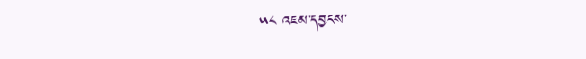༥༨ འཇམ་དབྱངས་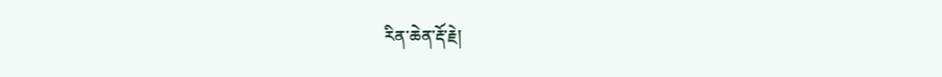རིན་ཆེན་རྡོ་རྗེ།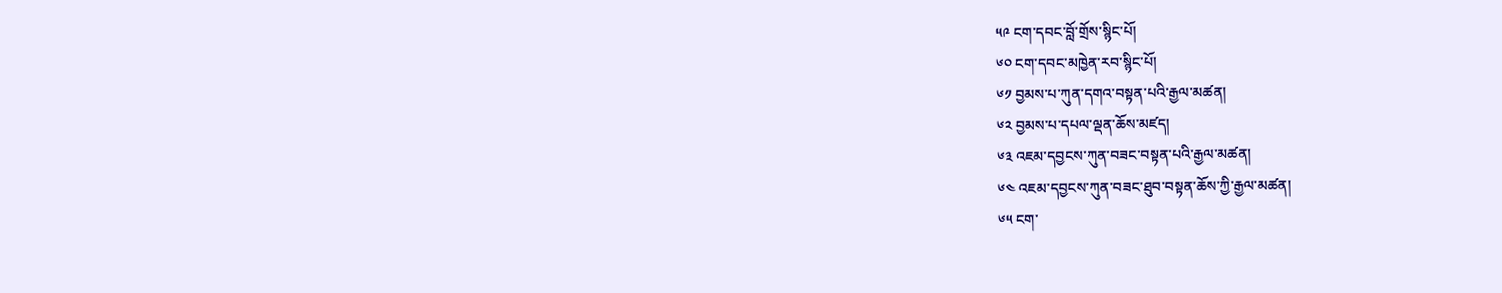༥༩ ངག་དབང་བློ་གྲོས་སྙིང་པོ།
༦༠ ངག་དབང་མཁྱེན་རབ་སྙིང་པོ།
༦༡ བྱམས་པ་ཀུན་དགའ་བསྟན་པའི་རྒྱལ་མཚན།
༦༢ བྱམས་པ་དཔལ་ལྡན་ཆོས་མཛད།
༦༣ འཇམ་དབྱངས་ཀུན་བཟང་བསྟན་པའི་རྒྱལ་མཚན།
༦༤ འཇམ་དབྱངས་ཀུན་བཟང་ཐུབ་བསྟན་ཆོས་ཀྱི་རྒྱལ་མཚན།
༦༥ ངག་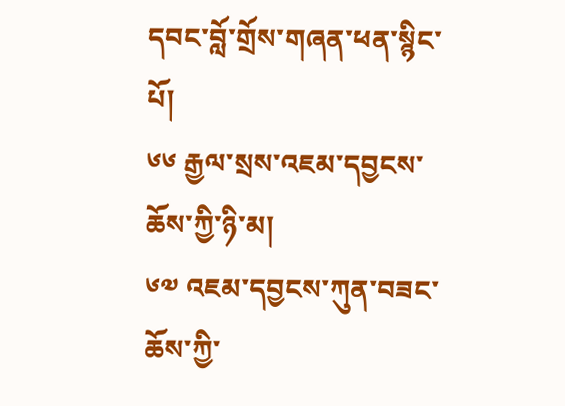དབང་བློ་གྲོས་གཞན་ཕན་སྙིང་པོ།
༦༦ རྒྱལ་སྲས་འཇམ་དབྱངས་ཆོས་ཀྱི་ཉི་མ།
༦༧ འཇམ་དབྱངས་ཀུན་བཟང་ཆོས་ཀྱི་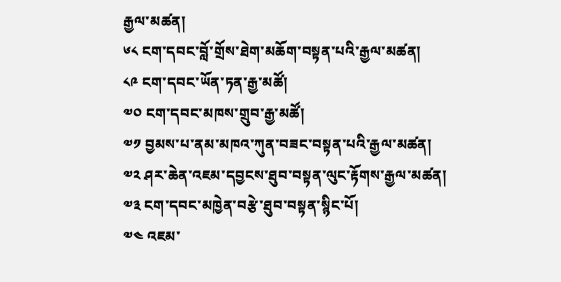རྒྱལ་མཚན།
༦༨ ངག་དབང་བློ་གྲོས་ཐེག་མཆོག་བསྟན་པའི་རྒྱལ་མཚན།
༨༩ ངག་དབང་ཡོན་ཏན་རྒྱ་མཚོ།
༧༠ ངག་དབང་མཁས་གྲུབ་རྒྱ་མཚོ།
༧༡ བྱམས་པ་ནམ་མཁའ་ཀུན་བཟང་བསྟན་པའི་རྒྱལ་མཚན།
༧༢ ཤར་ཆེན་འཇམ་དབྱངས་ཐུབ་བསྟན་ལུང་རྟོགས་རྒྱལ་མཚན།
༧༣ ངག་དབང་མཁྱེན་བརྩེ་ཐུབ་བསྟན་སྙིང་པོ།
༧༤ འཇམ་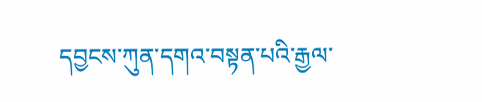དབྱངས་ཀུན་དགའ་བསྟན་པའི་རྒྱལ་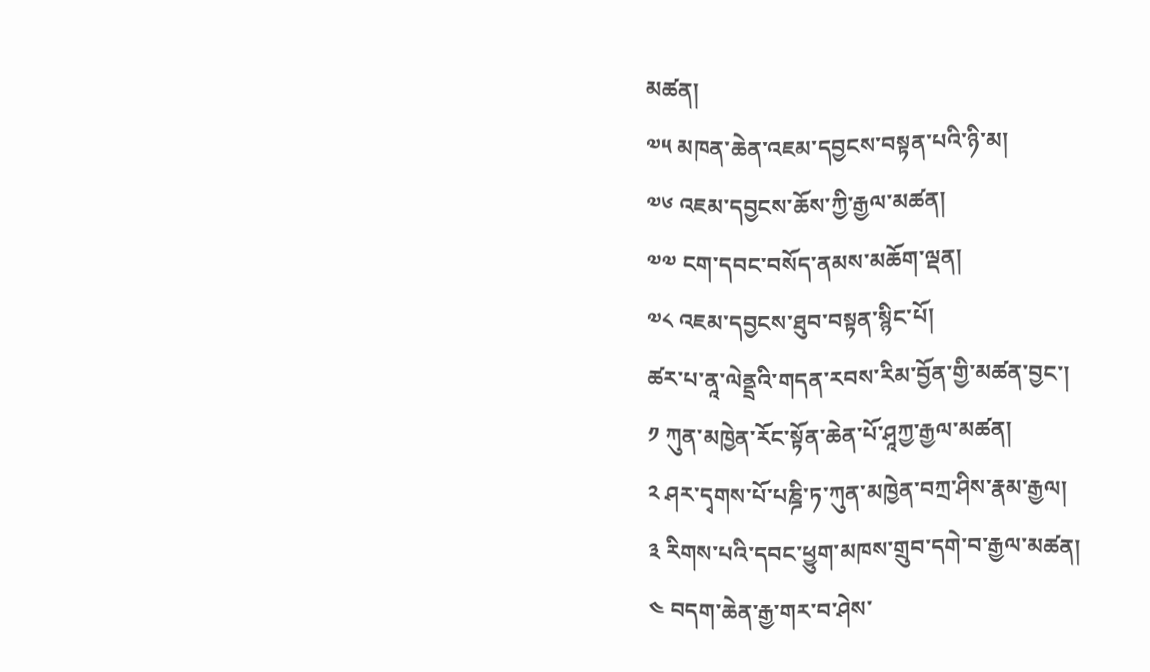མཚན།
༧༥ མཁན་ཆེན་འཇམ་དབྱངས་བསྟན་པའི་ཉི་མ།
༧༦ འཇམ་དབྱངས་ཆོས་ཀྱི་རྒྱལ་མཚན།
༧༧ ངག་དབང་བསོད་ནམས་མཆོག་ལྡན།
༧༨ འཇམ་དབྱངས་ཐུབ་བསྟན་སྙིང་པོ།
ཚར་པ་ནཱ་ལེནྡྲའི་གདན་རབས་རིམ་བྱོན་གྱི་མཚན་བྱང་།
༡ ཀུན་མཁྱེན་རོང་སྟོན་ཆེན་པོ་ཤཱཀྱ་རྒྱལ་མཚན།
༢ ཤར་དྭགས་པོ་པཎྜི་ཏ་ཀུན་མཁྱེན་བཀྲ་ཤིས་རྣམ་རྒྱལ།
༣ རིགས་པའི་དབང་ཕྱུག་མཁས་གྲུབ་དགེ་བ་རྒྱལ་མཚན།
༤ བདག་ཆེན་རྒྱ་གར་བ་ཤེས་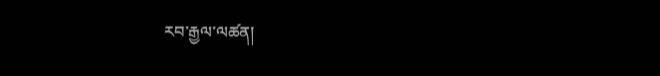རབ་རྒྱལ་ལཚན།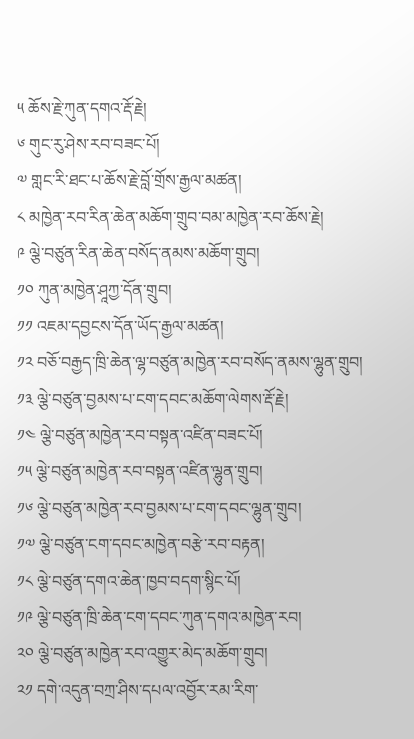༥ ཆོས་རྗེ་ཀུན་དགའ་རྡོ་རྗེ།
༦ གུང་རུ་ཤེས་རབ་བཟང་པོ།
༧ གླང་རི་ཐང་པ་ཆོས་རྗེ་བློ་གྲོས་རྒྱལ་མཚན།
༨ མཁྱེན་རབ་རིན་ཆེན་མཆོག་གྲུབ་བམ་མཁྱེན་རབ་ཆོས་རྗེ།
༩ ལྕེ་བཙུན་རིན་ཆེན་བསོད་ནམས་མཆོག་གྲུབ།
༡༠ ཀུན་མཁྱེན་ཤཱཀྱ་དོན་གྲུབ།
༡༡ འཇམ་དབྱངས་དོན་ཡོད་རྒྱལ་མཚན།
༡༢ བཅོ་བརྒྱད་ཁྲི་ཆེན་ལྷ་བཙུན་མཁྱེན་རབ་བསོད་ནམས་ལྷུན་གྲུབ།
༡༣ ལྕེ་བཙུན་བྱམས་པ་ངག་དབང་མཆོག་ལེགས་རྡོ་རྗེ།
༡༤ ལྕེ་བཙུན་མཁྱེན་རབ་བསྟན་འཛིན་བཟང་པོ།
༡༥ ལྕེ་བཙུན་མཁྱེན་རབ་བསྟན་འཛིན་ལྷུན་གྲུབ།
༡༦ ལྕེ་བཙུན་མཁྱེན་རབ་བྱམས་པ་ངག་དབང་ལྷུན་གྲུབ།
༡༧ ལྕེ་བཙུན་ངག་དབང་མཁྱེན་བརྩེ་རབ་བརྟན།
༡༨ ལྕེ་བཙུན་དགའ་ཆེན་ཁྱབ་བདག་སྙིང་པོ།
༡༩ ལྕེ་བཙུན་ཁྲི་ཆེན་ངག་དབང་ཀུན་དགའ་མཁྱེན་རབ།
༢༠ ལྕེ་བཙུན་མཁྱེན་རབ་འགྱུར་མེད་མཆོག་གྲུབ།
༢༡ དགེ་འདུན་བཀྲ་ཤིས་དཔལ་འབྱོར་རམ་རིག་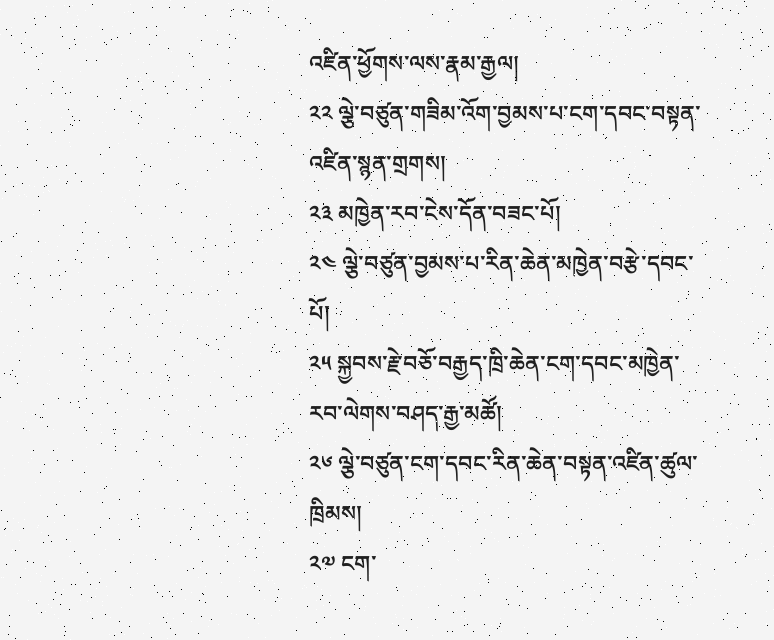འཛིན་ཕྱོགས་ལས་རྣམ་རྒྱལ།
༢༢ ལྕེ་བཙུན་གཟིམ་འོག་བྱམས་པ་ངག་དབང་བསྟན་འཛིན་སྙན་གྲགས།
༢༣ མཁྱེན་རབ་ངེས་དོན་བཟང་པོ།
༢༤ ལྕེ་བཙུན་བྱམས་པ་རིན་ཆེན་མཁྱེན་བརྩེ་དབང་པོ།
༢༥ སྐྱབས་རྗེ་བཅོ་བརྒྱད་ཁྲི་ཆེན་ངག་དབང་མཁྱེན་རབ་ལེགས་བཤད་རྒྱ་མཚོ།
༢༦ ལྕེ་བཙུན་ངག་དབང་རིན་ཆེན་བསྟན་འཛིན་ཚུལ་ཁྲིམས།
༢༧ ངག་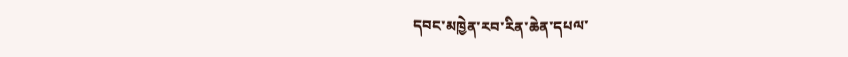དབང་མཁྱེན་རབ་རིན་ཆེན་དཔལ་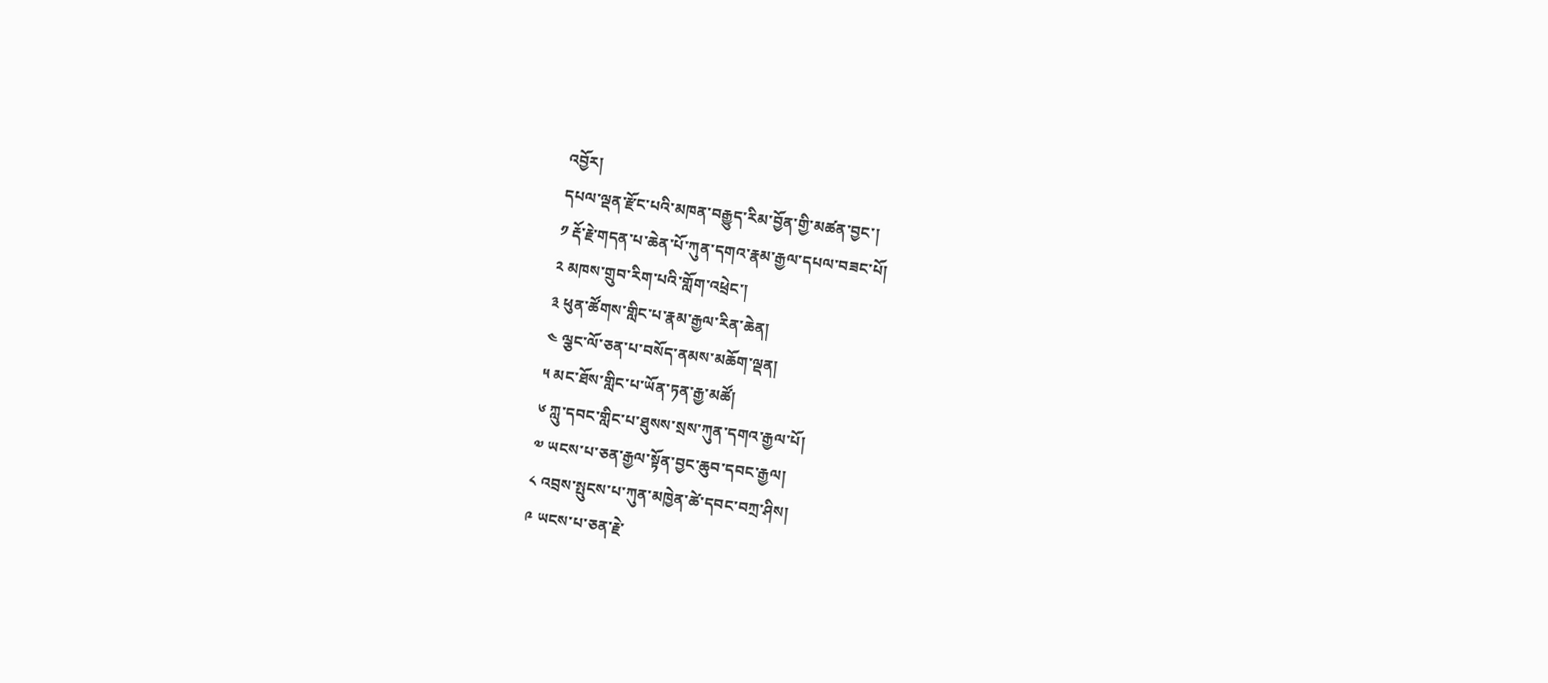འབྱོར།
དཔལ་ལྡན་རྫོང་པའི་མཁན་བརྒྱུད་རིམ་བྱོན་གྱི་མཚན་བྱང་།
༡ རྡོ་རྗེ་གདན་པ་ཆེན་པོ་ཀུན་དགའ་རྣམ་རྒྱལ་དཔལ་བཟང་པོ།
༢ མཁས་གྲུབ་རིག་པའི་གློག་འཕྲེང་།
༣ ཕུན་ཚོགས་གླིང་པ་རྣམ་རྒྱལ་རིན་ཆེན།
༤ ལྕང་ལོ་ཅན་པ་བསོད་ནམས་མཆོག་ལྡན།
༥ མང་ཐོས་གླིང་པ་ཡོན་ཏན་རྒྱ་མཚོ།
༦ ཀླུ་དབང་གླིང་པ་ཐུསས་སྲས་ཀུན་དགའ་རྒྱལ་པོ།
༧ ཡངས་པ་ཅན་རྒྱལ་སྟོན་བྱང་ཆུབ་དབང་རྒྱལ།
༨ འབྲས་སྤུངས་པ་ཀུན་མཁྱེན་ཚེ་དབང་བཀྲ་ཤིས།
༩ ཡངས་པ་ཅན་རྗེ་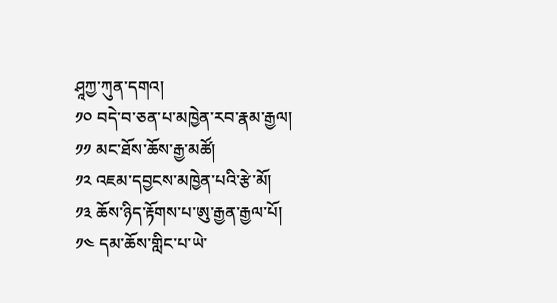ཤཱཀྱ་ཀུན་དགའ།
༡༠ བདེ་བ་ཅན་པ་མཁྱེན་རབ་རྣམ་རྒྱལ།
༡༡ མང་ཐོས་ཆོས་རྒྱ་མཚོ།
༡༢ འཇམ་དབྱངས་མཁྱེན་པའི་རྩེ་མོ།
༡༣ ཆོས་ཉིད་རྟོགས་པ་ཨུ་རྒྱན་རྒྱལ་པོ།
༡༤ དམ་ཆོས་གླིང་པ་ཡེ་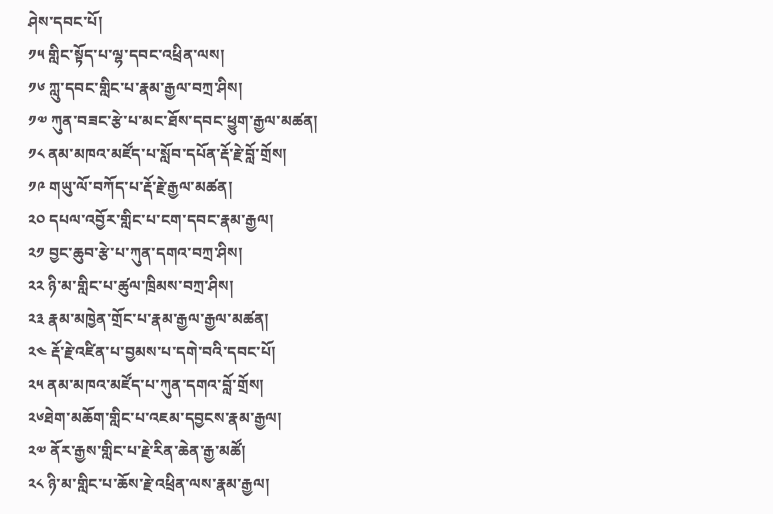ཤེས་དབང་པོ།
༡༥ གླིང་སྟོད་པ་ལྷ་དབང་འཕྲིན་ལས།
༡༦ ཀླུ་དབང་གླིང་པ་རྣམ་རྒྱལ་བཀྲ་ཤིས།
༡༧ ཀུན་བཟང་རྩེ་པ་མང་ཐོས་དབང་ཕྱུག་རྒྱལ་མཚན།
༡༨ ནམ་མཁའ་མཛོད་པ་སློབ་དཔོན་རྡོ་རྗེ་བློ་གྲོས།
༡༩ གཡུ་ལོ་བཀོད་པ་རྡོ་རྗེ་རྒྱལ་མཚན།
༢༠ དཔལ་འབྱོར་གླིང་པ་ངག་དབང་རྣམ་རྒྱལ།
༢༡ བྱང་ཆུབ་རྩེ་པ་ཀུན་དགའ་བཀྲ་ཤིས།
༢༢ ཉི་མ་གླིང་པ་ཚུལ་ཁྲིམས་བཀྲ་ཤིས།
༢༣ རྣམ་མཁྱེན་གྲོང་པ་རྣམ་རྒྱལ་རྒྱལ་མཚན།
༢༤ རྡོ་རྗེ་འཛིན་པ་བྱམས་པ་དགེ་བའི་དབང་པོ།
༢༥ ནམ་མཁའ་མཛོད་པ་ཀུན་དགའ་བློ་གྲོས།
༢༦ཐེག་མཆོག་གླིང་པ་འཇམ་དབྱངས་རྣམ་རྒྱལ།
༢༧ ནོར་རྒྱས་གླིང་པ་རྗེ་རིན་ཆེན་རྒྱ་མཚོ།
༢༨ ཉི་མ་གླིང་པ་ཆོས་རྗེ་འཕྲིན་ལས་རྣམ་རྒྱལ།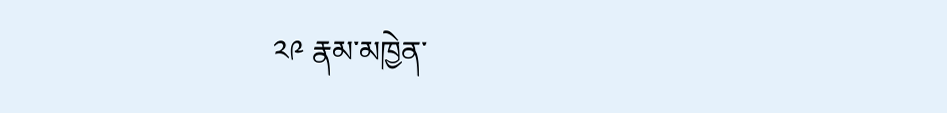༢༩ རྣམ་མཁྱེན་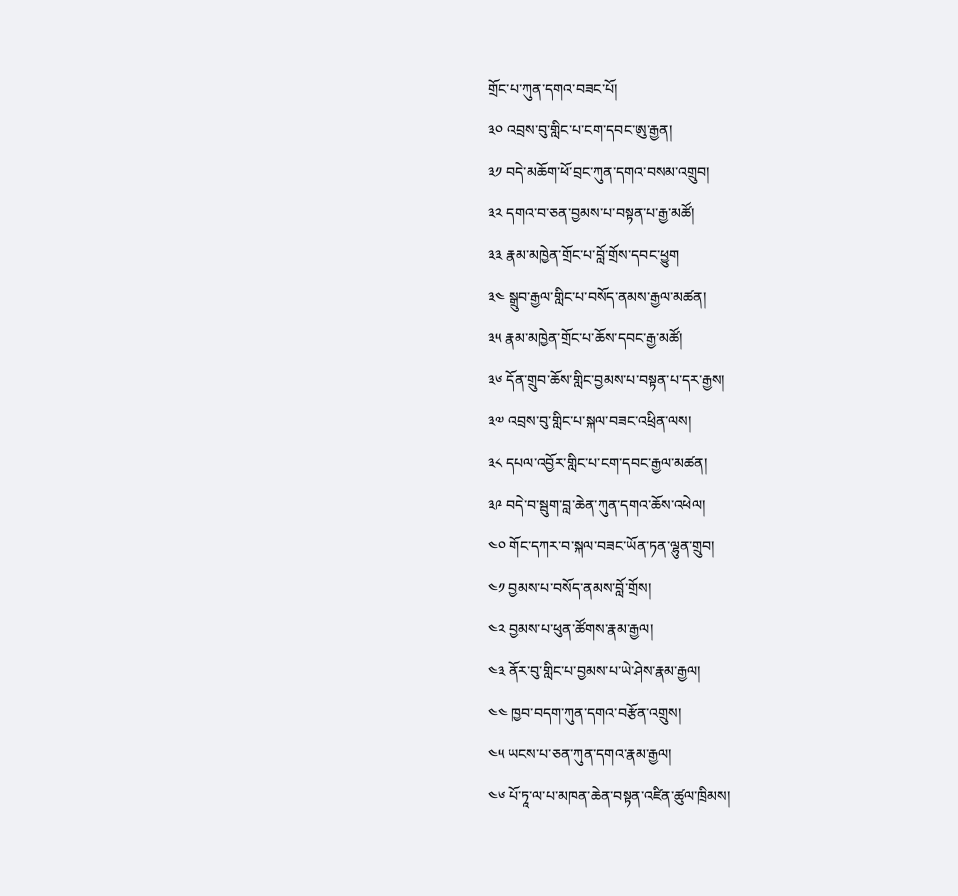གྲོང་པ་ཀུན་དགའ་བཟང་པོ།
༣༠ འབྲས་བུ་གླིང་པ་ངག་དབང་ཨུ་རྒྱན།
༣༡ བདེ་མཆོག་ཕོ་བྲང་ཀུན་དགའ་བསམ་འགྲུབ།
༣༢ དགའ་བ་ཅན་བྱམས་པ་བསྟན་པ་རྒྱ་མཚོ།
༣༣ རྣམ་མཁྱེན་གྲོང་པ་བློ་གྲོས་དབང་ཕྱུག
༣༤ སྒྲུབ་རྒྱལ་གླིང་པ་བསོད་ནམས་རྒྱལ་མཚན།
༣༥ རྣམ་མཁྱེན་གྲོང་པ་ཆོས་དབང་རྒྱ་མཚོ།
༣༦ དོན་གྲུབ་ཆོས་གླིང་བྱམས་པ་བསྟན་པ་དར་རྒྱས།
༣༧ འབྲས་བུ་གླིང་པ་སྐལ་བཟང་འཕྲིན་ལས།
༣༨ དཔལ་འབྱོར་གླིང་པ་ངག་དབང་རྒྱལ་མཚན།
༣༩ བདེ་བ་སྦུག་བླ་ཆེན་ཀུན་དགའ་ཆོས་འཕེལ།
༤༠ གོང་དཀར་བ་སྐལ་བཟང་ཡོན་ཏན་ལྷུན་གྲུབ།
༤༡ བྱམས་པ་བསོད་ནམས་བློ་གྲོས།
༤༢ བྱམས་པ་ཕུན་ཚོགས་རྣམ་རྒྱལ།
༤༣ ནོར་བུ་གླིང་པ་བྱམས་པ་ཡེ་ཤེས་རྣམ་རྒྱལ།
༤༤ ཁྱབ་བདག་ཀུན་དགའ་བརྩོན་འགྲུས།
༤༥ ཡངས་པ་ཅན་ཀུན་དགའ་རྣམ་རྒྱལ།
༤༦ པོ་ཏཱ་ལ་པ་མཁན་ཆེན་བསྟན་འཛིན་ཚུལ་ཁྲིམས།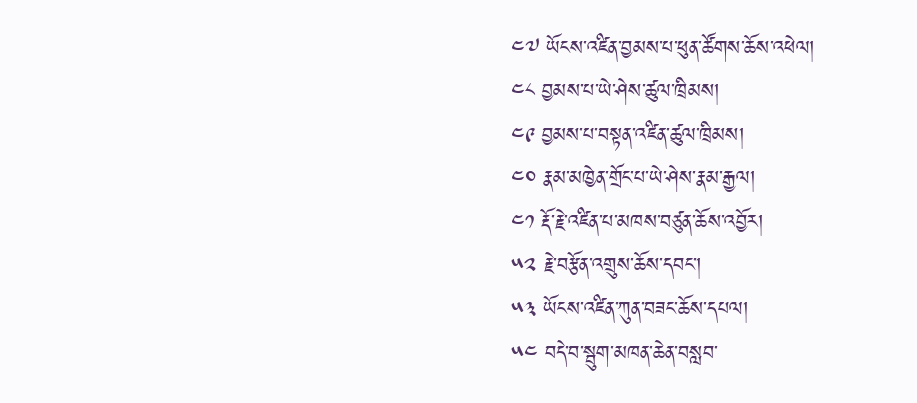༤༧ ཡོངས་འཛིན་བྱམས་པ་ཕུན་ཚོགས་ཆོས་འཕེལ།
༤༨ བྱམས་པ་ཡེ་ཤེས་ཚུལ་ཁྲིམས།
༤༩ བྱམས་པ་བསྟན་འཛིན་ཚུལ་ཁྲིམས།
༤༠ རྣམ་མཁྱེན་གྲོང་པ་ཡེ་ཤེས་རྣམ་རྒྱལ།
༤༡ རྡོ་རྗེ་འཛིན་པ་མཁས་བཙུན་ཆོས་འབྱོར།
༥༢ རྗེ་བརྩོན་འགྲུས་ཆོས་དབང་།
༥༣ ཡོངས་འཛིན་ཀུན་བཟང་ཆོས་དཔལ།
༥༤ བདེ་བ་སྦུག་མཁན་ཆེན་བསླབ་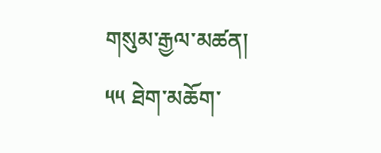གསུམ་རྒྱལ་མཚན།
༥༥ ཐེག་མཆོག་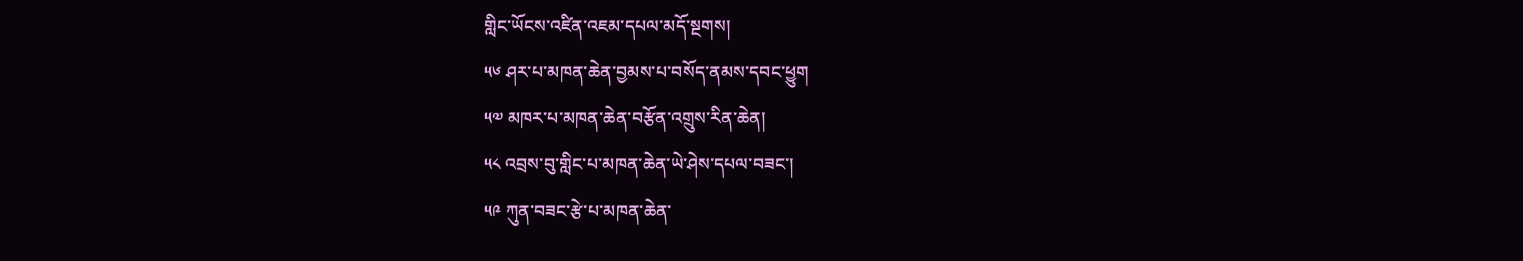གླིང་ཡོངས་འཛིན་འཇམ་དཔལ་མདོ་སྔགས།
༥༦ ཤར་པ་མཁན་ཆེན་བྱམས་པ་བསོད་ནམས་དབང་ཕྱུག
༥༧ མཁར་པ་མཁན་ཆེན་བརྩོན་འགྲུས་རིན་ཆེན།
༥༨ འབྲས་བུ་གླིང་པ་མཁན་ཆེན་ཡེ་ཤེས་དཔལ་བཟང་།
༥༩ ཀུན་བཟང་རྩེ་པ་མཁན་ཆེན་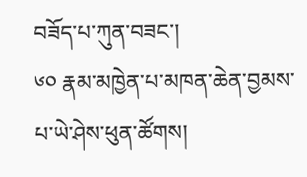བཟོད་པ་ཀུན་བཟང་།
༦༠ རྣམ་མཁྱེན་པ་མཁན་ཆེན་བྱམས་པ་ཡེ་ཤེས་ཕུན་ཚོགས།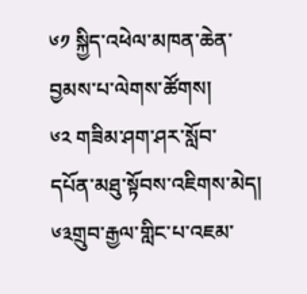༦༡ སྐྱིད་འཕེལ་མཁན་ཆེན་བྱམས་པ་ལེགས་ཚོགས།
༦༢ གཟིམ་ཤག་ཤར་སློབ་དཔོན་མཐུ་སྟོབས་འཇིགས་མེད།
༦༣གྲུབ་རྒྱལ་གླིང་པ་འཇམ་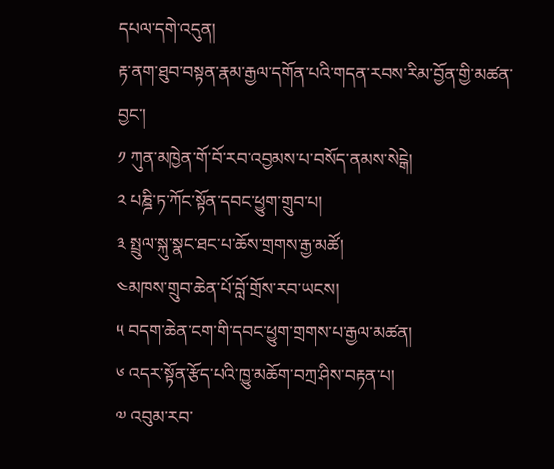དཔལ་དགེ་འདུན།
རྟ་ནག་ཐུབ་བསྟན་རྣམ་རྒྱལ་དགོན་པའི་གདན་རབས་རིམ་བྱོན་གྱི་མཚན་བྱང་།
༡ ཀུན་མཁྱེན་གོ་བོ་རབ་འབྱམས་པ་བསོད་ནམས་སེངྒེ།
༢ པཎྜི་ཏ་ཀོང་སྟོན་དབང་ཕྱུག་གྲུབ་པ།
༣ སྤྲུལ་སྐུ་སྣང་ཐང་པ་ཆོས་གྲགས་རྒྱ་མཚོ།
༤མཁས་གྲུབ་ཆེན་པོ་བློ་གྲོས་རབ་ཡངས།
༥ བདག་ཆེན་ངག་གི་དབང་ཕྱུག་གྲགས་པ་རྒྱལ་མཚན།
༦ འདར་སྟོན་རྩོད་པའི་ཁྱུ་མཆོག་བཀྲ་ཤིས་བརྟན་པ།
༧ འབུམ་རབ་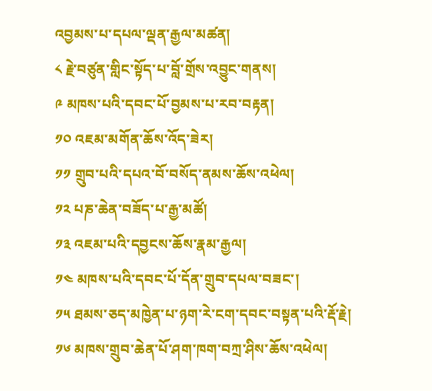འབྱམས་པ་དཔལ་ལྡན་རྒྱལ་མཚན།
༨ རྗེ་བཙུན་གླིང་སྟོད་པ་བློ་གྲོས་འབྱུང་གནས།
༩ མཁས་པའི་དབང་པོ་བྱམས་པ་རབ་བརྟན།
༡༠ འཇམ་མགོན་ཆོས་འོད་ཟེར།
༡༡ གྲུབ་པའི་དཔའ་བོ་བསོད་ནམས་ཆོས་འཕེལ།
༡༢ པཎ་ཆེན་བཟོད་པ་རྒྱ་མཚོ།
༡༣ འཇམ་པའི་དབྱངས་ཆོས་རྣམ་རྒྱལ།
༡༤ མཁས་པའི་དབང་པོ་དོན་གྲུབ་དཔལ་བཟང་།
༡༥ ཐམས་ཅད་མཁྱེན་པ་ཉག་རེ་ངག་དབང་བསྟན་པའི་རྡོ་རྗེ།
༡༦ མཁས་གྲུབ་ཆེན་པོ་ཤག་ཁག་བཀྲ་ཤིས་ཆོས་འཕེལ།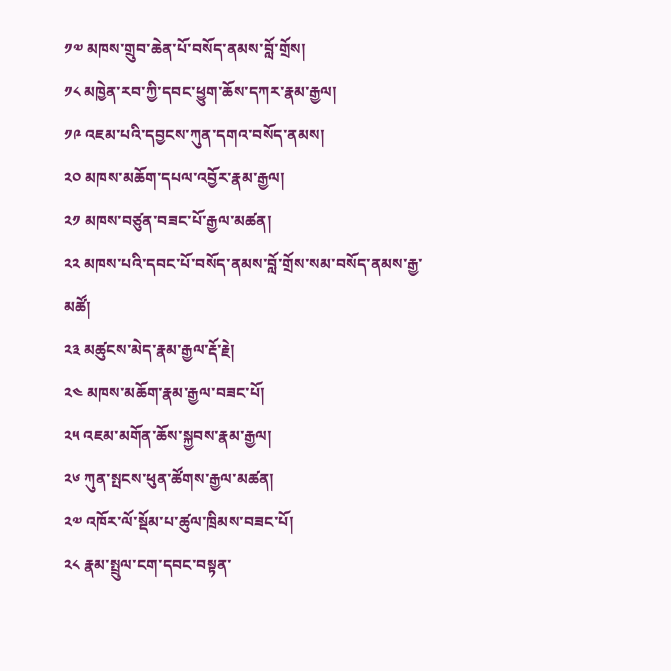༡༧ མཁས་གྲུབ་ཆེན་པོ་བསོད་ནམས་བློ་གྲོས།
༡༨ མཁྱེན་རབ་ཀྱི་དབང་ཕྱུག་ཆོས་དཀར་རྣམ་རྒྱལ།
༡༩ འཇམ་པའི་དབྱངས་ཀུན་དགའ་བསོད་ནམས།
༢༠ མཁས་མཆོག་དཔལ་འབྱོར་རྣམ་རྒྱལ།
༢༡ མཁས་བཙུན་བཟང་པོ་རྒྱལ་མཚན།
༢༢ མཁས་པའི་དབང་པོ་བསོད་ནམས་བློ་གྲོས་སམ་བསོད་ནམས་རྒྱ་མཚོ།
༢༣ མཚུངས་མེད་རྣམ་རྒྱལ་རྡོ་རྗེ།
༢༤ མཁས་མཆོག་རྣམ་རྒྱལ་བཟང་པོ།
༢༥ འཇམ་མགོན་ཆོས་སྐྱབས་རྣམ་རྒྱལ།
༢༦ ཀུན་སྤངས་ཕུན་ཚོགས་རྒྱལ་མཚན།
༢༧ འཁོར་ལོ་སྡོམ་པ་ཚུལ་ཁྲིམས་བཟང་པོ།
༢༨ རྣམ་སྤྲུལ་ངག་དབང་བསྟན་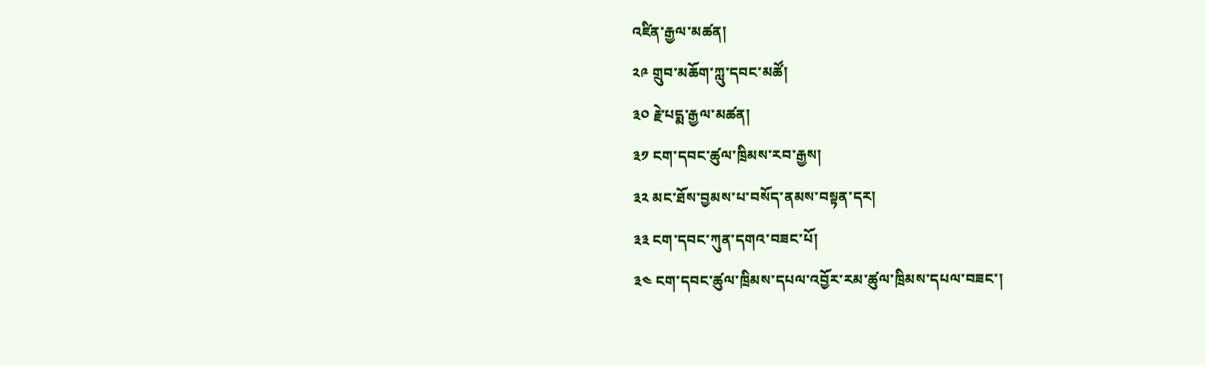འཛིན་རྒྱལ་མཚན།
༢༩ གྲུབ་མཆོག་ཀླུ་དབང་མཚོ།
༣༠ རྗེ་པདྨ་རྒྱལ་མཚན།
༣༡ ངག་དབང་ཚུལ་ཁྲིམས་རབ་རྒྱས།
༣༢ མང་ཐོས་བྱམས་པ་བསོད་ནམས་བསྟན་དར།
༣༣ ངག་དབང་ཀུན་དགའ་བཟང་པོ།
༣༤ ངག་དབང་ཚུལ་ཁྲིམས་དཔལ་འབྱོར་རམ་ཚུལ་ཁྲིམས་དཔལ་བཟང་།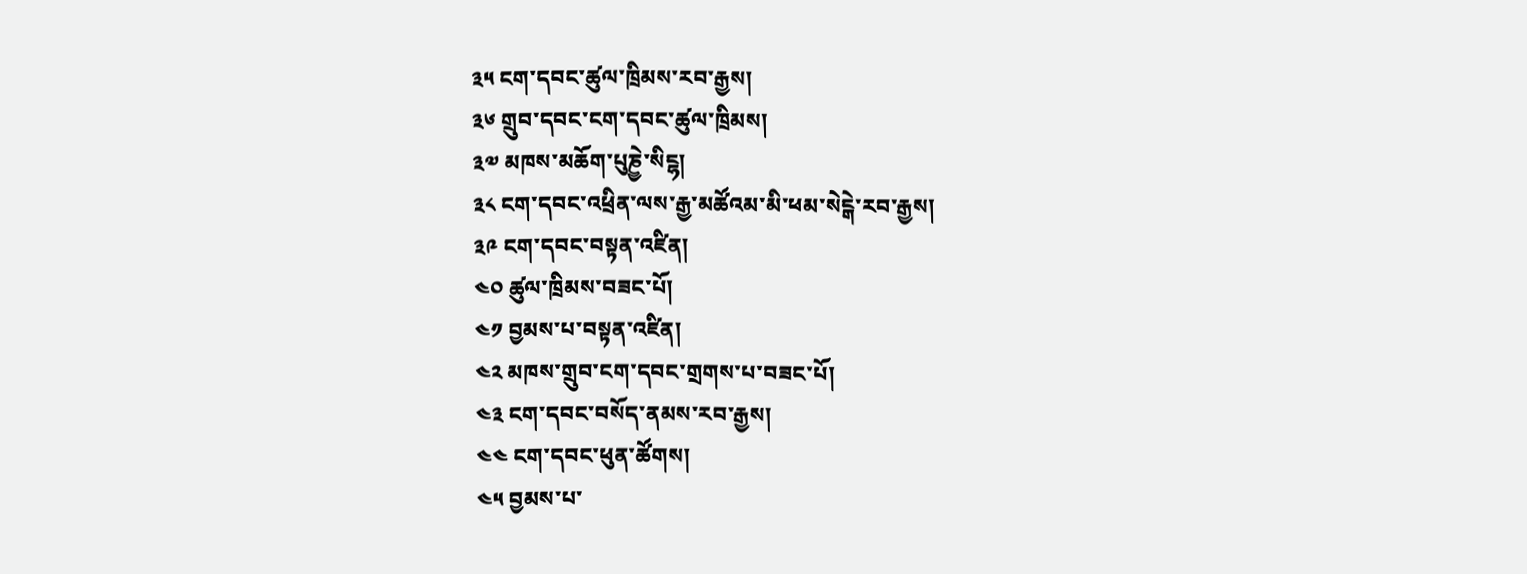༣༥ ངག་དབང་ཚུལ་ཁྲིམས་རབ་རྒྱས།
༣༦ གྲུབ་དབང་ངག་དབང་ཚུལ་ཁྲིམས།
༣༧ མཁས་མཆོག་པུཎྱེ་སིངྷ།
༣༨ ངག་དབང་འཕྲིན་ལས་རྒྱ་མཚོའམ་མི་ཕམ་སེངྒེ་རབ་རྒྱས།
༣༩ ངག་དབང་བསྟན་འཛིན།
༤༠ ཚུལ་ཁྲིམས་བཟང་པོ།
༤༡ བྱམས་པ་བསྟན་འཛིན།
༤༢ མཁས་གྲུབ་ངག་དབང་གྲགས་པ་བཟང་པོ།
༤༣ ངག་དབང་བསོད་ནམས་རབ་རྒྱས།
༤༤ ངག་དབང་ཕུན་ཚོགས།
༤༥ བྱམས་པ་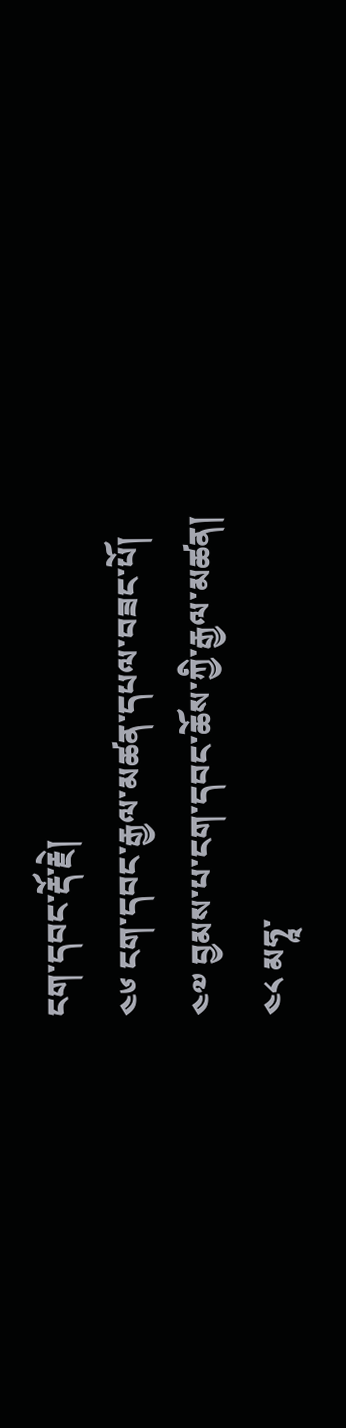ངག་དབང་རྡོ་རྗེ།
༤༦ ངག་དབང་རྒྱལ་མཚན་དཔལ་བཟང་པོ།
༤༧ བྱམས་པ་ངག་དབང་ཆོས་ཀྱི་རྒྱལ་མཚན།
༤༨ མཧཱ་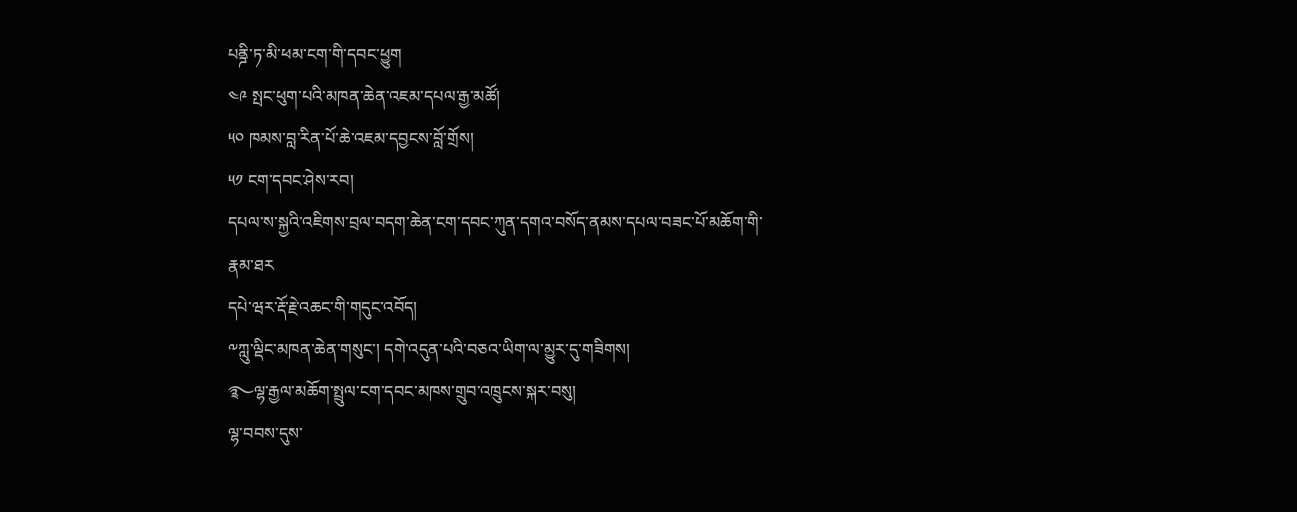པནྜི་ཏ་མི་ཕམ་ངག་གི་དབང་ཕྱུག
༤༩ སྤང་ཕུག་པའི་མཁན་ཆེན་འཇམ་དཔལ་རྒྱ་མཚོ།
༥༠ ཁམས་བླ་རིན་པོ་ཆེ་འཇམ་དབྱངས་བློ་གྲོས།
༥༡ ངག་དབང་ཤེས་རབ།
དཔལ་ས་སྐྱའི་འཇིགས་བྲལ་བདག་ཆེན་ངག་དབང་ཀུན་དགའ་བསོད་ནམས་དཔལ་བཟང་པོ་མཆོག་གི་རྣམ་ཐར
དཔེ་ཝར་རྡོ་རྗེ་འཆང་གི་གདུང་འབོད།
༸ཀླུ་ལྡིང་མཁན་ཆེན་གསུང་། དགེ་འདུན་པའི་བཅའ་ཡིག་ལ་མྱུར་དུ་གཟིགས།
࿐ལྷ་རྒྱལ་མཆོག་སྤྲུལ་ངག་དབང་མཁས་གྲུབ་འཁྲུངས་སྐར་བསུ།
ལྷ་བབས་དུས་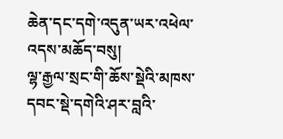ཆེན་དང་དགེ་འདུན་ཡར་འཕེལ་འདས་མཆོད་བསུ།
ལྷ་རྒྱལ་སྲང་གི་ཆོས་སྡེའི་མཁས་དབང་སྡེ་དགེའི་ཤར་བླའི་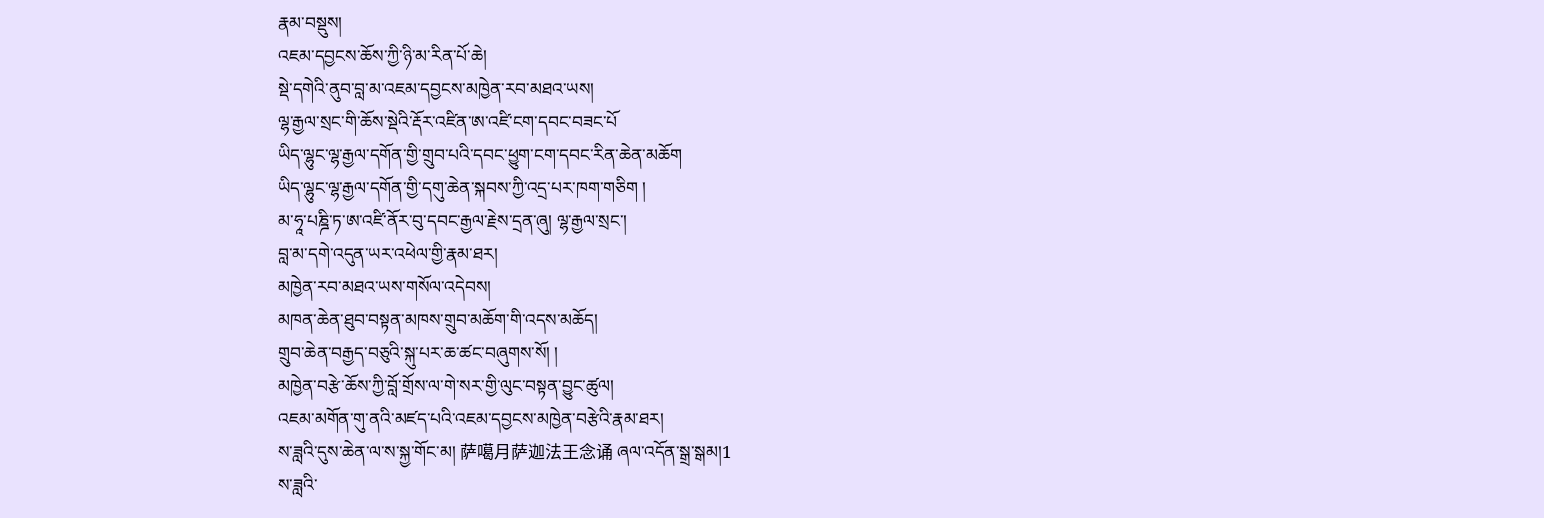རྣམ་བསྡུས།
འཇམ་དབྱངས་ཆོས་ཀྱི་ཉི་མ་རིན་པོ་ཆེ།
སྡེ་དགེའི་ནུབ་བླ་མ་འཇམ་དབྱངས་མཁྱེན་རབ་མཐའ་ཡས།
ལྷ་རྒྱལ་སྲང་གི་ཆོས་སྡེའི་རྡོར་འཛིན་ཨ་འཛི་ངག་དབང་བཟང་པོ
ཡིད་ལྷུང་ལྷ་རྒྱལ་དགོན་གྱི་གྲུབ་པའི་དབང་ཕྱུག་ངག་དབང་རིན་ཆེན་མཆོག
ཡིད་ལྷུང་ལྷ་རྒྱལ་དགོན་གྱི་དགུ་ཆེན་སྐབས་ཀྱི་འདྲ་པར་ཁག་གཅིག །
མ་ཧཱ་པཎྜི་ཏ་ཨ་འཛི་ནོར་བུ་དབང་རྒྱལ་རྗེས་དྲན་ཞུ། ལྷ་རྒྱལ་སྲང་།
བླ་མ་དགེ་འདུན་ཡར་འཕེལ་གྱི་རྣམ་ཐར།
མཁྱེན་རབ་མཐའ་ཡས་གསོལ་འདེབས།
མཁན་ཆེན་ཐུབ་བསྟན་མཁས་གྲུབ་མཆོག་གི་འདས་མཆོད།
གྲུབ་ཆེན་བརྒྱད་བཅུའི་སྐུ་པར་ཆ་ཚང་བཞུགས་སོ། །
མཁྱེན་བརྩེ་ཆོས་ཀྱི་བློ་གྲོས་ལ་གེ་སར་གྱི་ལུང་བསྟན་བྱུང་ཚུལ།
འཇམ་མགོན་གུ་ནའི་མཛད་པའི་འཇམ་དབྱངས་མཁྱེན་བརྩེའི་རྣམ་ཐར།
ས་ཟླའི་དུས་ཆེན་ལ་ས་སྐྱ་གོང་མ། 萨噶月萨迦法王念诵 ཞལ་འདོན་སྒྲ་སྒམ།1
ས་ཟླའི་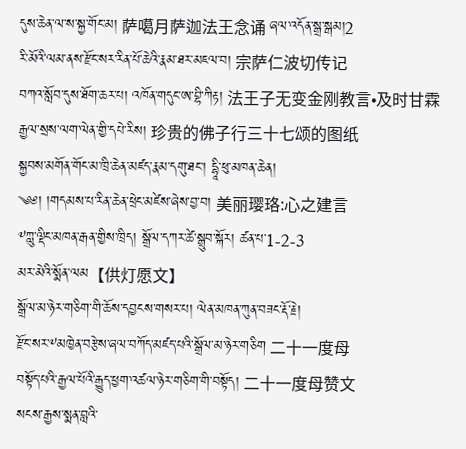དུས་ཆེན་ལ་ས་སྐྱ་གོང་མ། 萨噶月萨迦法王念诵 ཞལ་འདོན་སྒྲ་སྒམ།2
རི་མོའི་ལམ་ནས་རྫོང་སར་རིན་པོ་ཆེའི་རྣམ་ཐར་མཇལ་བ། 宗萨仁波切传记
བཀའ་སློབ་དུས་ཐོག་ཆར་པ། འཁོན་གདུང་ཨ་བྷི་ཀིརྟ། 法王子无变金刚教言•及时甘霖
རྒྱལ་སྲས་ལག་ལེན་གྱི་དཔེ་རིས། 珍贵的佛子行三十七颂的图纸
སྐྱབས་མགོན་གོང་མ་ཁྲི་ཆེན་མཛད་རྣམ་དགུ་ཐང་། དྷཱི་ཕུ་མཁན་ཆེན།
༄༅། །གདམས་པ་རིན་ཆེན་ཕྲེང་མཛེས་ཞེས་བྱ་བ། 美丽璎珞:心之建言
༸ཀླུ་ལྡིང་མཁན་རྒན་གྱིས་ཁྲིད། སྒྲོལ་དཀར་ཚེ་སྒྲུབ་སྐོར། ཚན་པ་1-2-3
མར་མེའི་སྨོན་ལམ【供灯愿文】
སྒྲོལ་མ་ཉེར་གཅིག་གི་ཆོས་དབྱངས་གསར་པ། ལེན་མཁན་ཀུན་བཟང་རྡོ་རྗེ།
རྫོང་སར་༸མཁྱེན་བརྩེས་ཞལ་བཀོད་མཛད་པའི་སྒྲོལ་མ་ཉེར་གཅིག 二十一度母
བསྟོད་པའི་རྒྱལ་པོའི་རྒྱུད་ཕྱག་འཚལ་ཉེར་གཅིག་གི་བསྟོད། 二十一度母赞文
སངས་རྒྱས་སྨན་བླའི་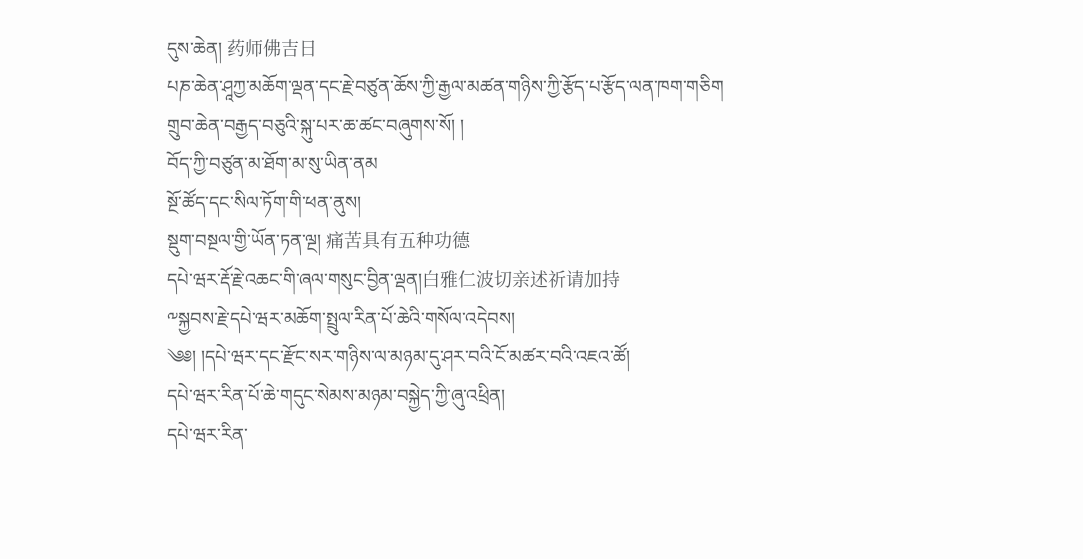དུས་ཆེན། 药师佛吉日
པཎ་ཆེན་ཤཱཀྱ་མཆོག་ལྡན་དང་རྗེ་བཙུན་ཆོས་ཀྱི་རྒྱལ་མཚན་གཉིས་ཀྱི་རྩོད་པ་རྩོད་ལན་ཁག་གཅིག
གྲུབ་ཆེན་བརྒྱད་བཅུའི་སྐུ་པར་ཆ་ཚང་བཞུགས་སོ། །
བོད་ཀྱི་བཙུན་མ་ཐོག་མ་སུ་ཡིན་ནམ
སྔོ་ཚོད་དང་སིལ་ཏོག་གི་ཕན་ནུས།
སྡུག་བསྔལ་གྱི་ཡོན་ཏན་ལྔ། 痛苦具有五种功德
དཔེ་ཝར་རྡོ་རྗེ་འཆང་གི་ཞལ་གསུང་བྱིན་ལྡན།白雅仁波切亲述祈请加持
༸སྐྱབས་རྗེ་དཔེ་ཝར་མཆོག་སྤྲུལ་རིན་པོ་ཆེའི་གསོལ་འདེབས།
༄༅། །དཔེ་ཝར་དང་རྫོང་སར་གཉིས་ལ་མཉམ་དུ་ཤར་བའི་ངོ་མཚར་བའི་འཇའ་ཚོ།
དཔེ་ཝར་རིན་པོ་ཆེ་གདུང་སེམས་མཉམ་བསྐྱེད་ཀྱི་ཞུ་འཕྲིན།
དཔེ་ཝར་རིན་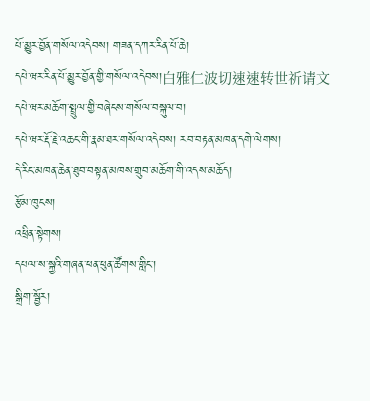པོ་མྱུར་བྱོན་གསོལ་འདེབས། གཟན་དཀར་རིན་པོ་ཆེ།
དཔེ་ཝར་རིན་པོ་མྱུར་བྱོན་གྱི་གསོལ་འདེབས།白雅仁波切速速转世祈请文
དཔེ་ཝར་མཆོག་སྤྲུལ་གྱི་བཞེངས་གསོལ་བསྐུལ་བ།
དཔེ་ཝར་རྡོ་རྗེ་འཆང་གི་རྣམ་ཐར་གསོལ་འདེབས། རབ་བརྟན་མཁན་དགེ་ལེགས།
དེ་རིང་མཁན་ཆེན་ཐུབ་བསྟན་མཁས་གྲུབ་མཆོག་གི་འདས་མཆོད།
རྩོམ་ཁུངས།
འཕྲིན་སྟེགས།
དཔལ་ས་སྐྱའི་གཞན་ཕན་ཕུན་ཚོགས་གླིང་།
སྒྲིག་སྦྱོར།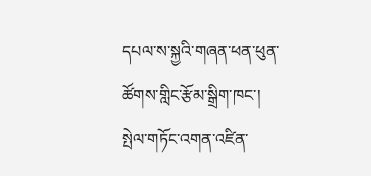དཔལ་ས་སྐྱའི་གཞན་ཕན་ཕུན་ཚོགས་གླིང་རྩོམ་སྒྲིག་ཁང་།
སྤེལ་གཏོང་འགན་འཛིན་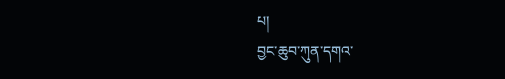པ།
བྱང་ཆུབ་ཀུན་དགའ་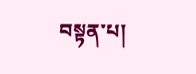བསྟན་པ།